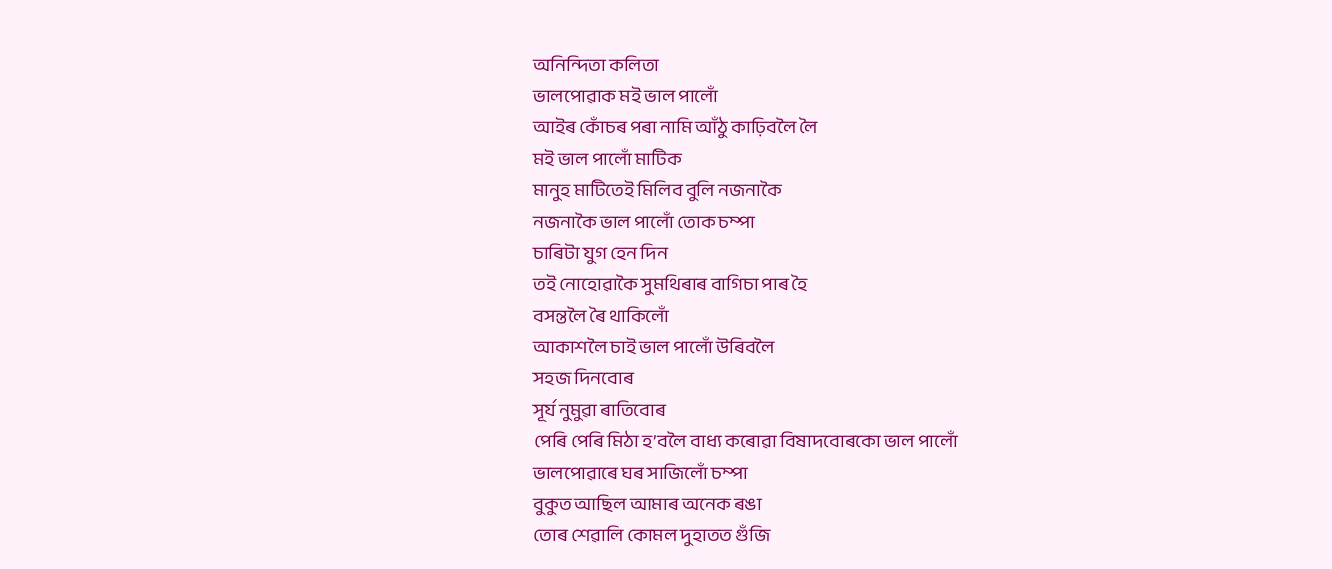অনিন্দিতা কলিতা
ভালপোৱাক মই ভাল পালোঁ
আইৰ কোঁচৰ পৰা নামি আঁঠু কাঢ়িবলৈ লৈ
মই ভাল পালোঁ মাটিক
মানুহ মাটিতেই মিলিব বুলি নজনাকৈ
নজনাকৈ ভাল পালোঁ তোক চম্পা
চাৰিটা যুগ হেন দিন
তই নোহোৱাকৈ সুমথিৰাৰ বাগিচা পাৰ হৈ
বসন্তলৈ ৰৈ থাকিলোঁ
আকাশলৈ চাই ভাল পালোঁ উৰিবলৈ
সহজ দিনবোৰ
সূৰ্য নুমুৱা ৰাতিবোৰ
পেৰি পেৰি মিঠা হ’বলৈ বাধ্য কৰোৱা বিষাদবোৰকো ভাল পালোঁ
ভালপোৱাৰে ঘৰ সাজিলোঁ চম্পা
বুকুত আছিল আমাৰ অনেক ৰঙা
তোৰ শেৱালি কোমল দুহাতত গুঁজি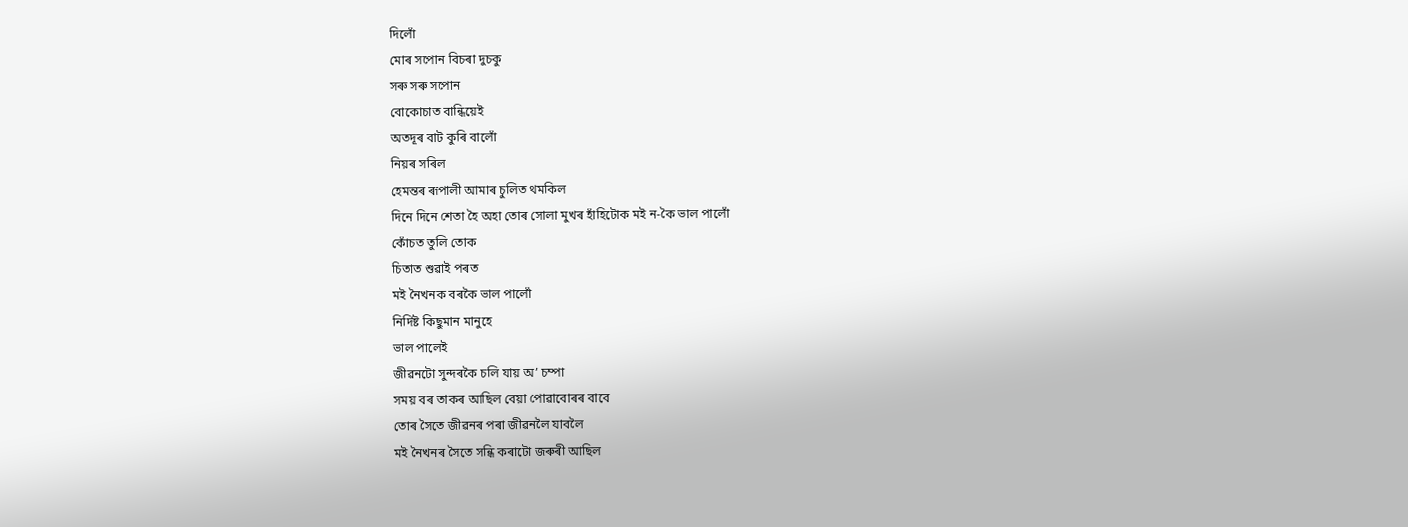দিলোঁ
মোৰ সপোন বিচৰা দুচকু
সৰু সৰু সপোন
বোকোচাত বান্ধিয়েই
অতদূৰ বাট কুৰি বালোঁ
নিয়ৰ সৰিল
হেমন্তৰ ৰূপালী আমাৰ চুলিত থমকিল
দিনে দিনে শেতা হৈ অহা তোৰ সোলা মুখৰ হাঁহিটোক মই ন-কৈ ভাল পালোঁ
কোঁচত তুলি তোক
চিতাত শুৱাই পৰত
মই নৈখনক বৰকৈ ভাল পালোঁ
নিৰ্দিষ্ট কিছুমান মানুহে
ভাল পালেই
জীৱনটো সুন্দৰকৈ চলি যায় অ’ চম্পা
সময় বৰ তাকৰ আছিল বেয়া পোৱাবোৰৰ বাবে
তোৰ সৈতে জীৱনৰ পৰা জীৱনলৈ যাবলৈ
মই নৈখনৰ সৈতে সন্ধি কৰাটো জৰুৰী আছিল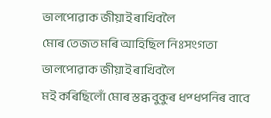ভালপোৱাক জীয়াই ৰাখিবলৈ
মোৰ তেজত মৰি আহিছিল নিঃসংগতা
ভালপোৱাক জীয়াই ৰাখিবলৈ
মই কৰিছিলোঁ মোৰ স্তব্ধ বুকুৰ ধপ্ধপনিৰ বাবে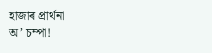হাজাৰ প্ৰাৰ্থনা
অ’ চম্পা!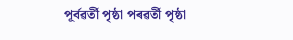পূৰ্বৱৰ্তী পৃষ্ঠা পৰৱৰ্তী পৃষ্ঠা